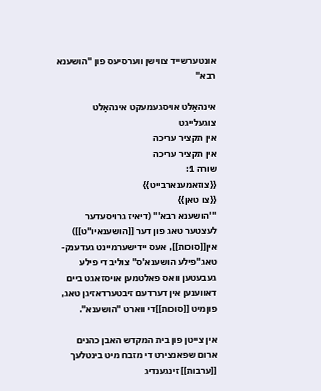אונטערשייד צווישן ווערסיעס פון "הושענא רבא"

אינהאַלט אויסגעמעקט אינהאַלט צוגעלייגט
אין תקציר עריכה
אין תקציר עריכה
שורה 1:
{{צוזאמענארבייט}}
{{צו טאן}}
'''הושענא רבא''' (דיאיז גרויסעדער לעצטער טאג פון דער [[הושענאיו"ט]]) אין[[סוכות]], אעס יידישערמיינט געדענק-טאג"פילע הושענא'ס" צוליב די פילע געבעטען וואס פאלטמען אויסזאגט ביים דאווענען אין דערדעם זיבטערדאזיגן טאג, פוןמיט [[סוכות]]די ווארט "הושענא".

אין צייטן פון בית המקדש האבן כהנים ארום שפאנצירט די מזבח מיט בינטלעך [[ערבות]] זינגענדיג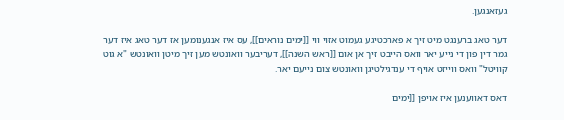געזאנגען.

דער טאג ברענגט מיט זיך א פארכטיגע געמוט אזוי ווי [[ימים נוראים]], עס איז אנגענומען אז דער טאג איז דער גמר דין פון די נייע יאר וואס הייבט זיך אן אום [[ראש השנה]], דעריבער וואונטש מען זיך מיטן וואונטש "א גוט קוויטל" וואס ווייזט אויף די ענדגילטיגן וואונטש צום נייעם יאר.

דאס דאווענען איז אויפן [[ימים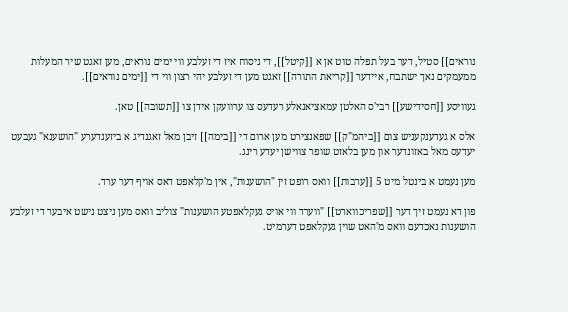נוראים]] סטיל, דער בעל תפלה טוט אן א [[קיטל]], די ניסוח איז די זעלבע ווי ימים נוראים, מען זאגט שיר המעלות ממעמקים נאך ישתבח, איידער [[קריאת התורה]] זאגט מען די זעלבע יהי רצון ווי די [[ימים נוראים]].

געוויסע [[חסידישע]] רבי'ס האלטן עמאציאנאלע רעדעס צו ערוועקן אידן צו [[תשובה]] טאן.

אלס א געדענקעניש צום [[ביהמ"ק]] שפאנצירט מען ארום די [[בימה]] זיבן מאל זאגנדיג א ביזענדערע "הושענא" געבעט יעדעס מאל באזונדער און מען בלאזט שופר צווישן יעדע רינג.

מען נעמט א בינטל מיט 5 [[ערבות]] וואס רופט זין "הושענות", אין מ'קלאפט דאס אויף דער ערד.

פון דא נעמט זיך דער [[שפריכווארט]] "ווערד ווי אויס געקלאפטע הושענות" צוליב וואס מען ניצט נישט איבער די זעלבע הושענות נאכדעם וואס מ'האט שוין געקלאפט דערמיט.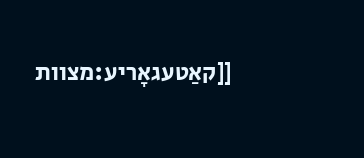[[קאַטעגאָריע:מצוות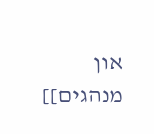און מנהגים]]